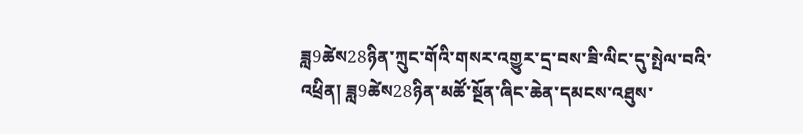ཟླ9ཚེས28ཉིན་ཀྲུང་གོའི་གསར་འགྱུར་དྲ་བས་ཟི་ལིང་དུ་སྤེལ་བའི་འཕྲིན། ཟླ9ཚེས28ཉིན་མཚོ་སྔོན་ཞིང་ཆེན་དམངས་འཐུས་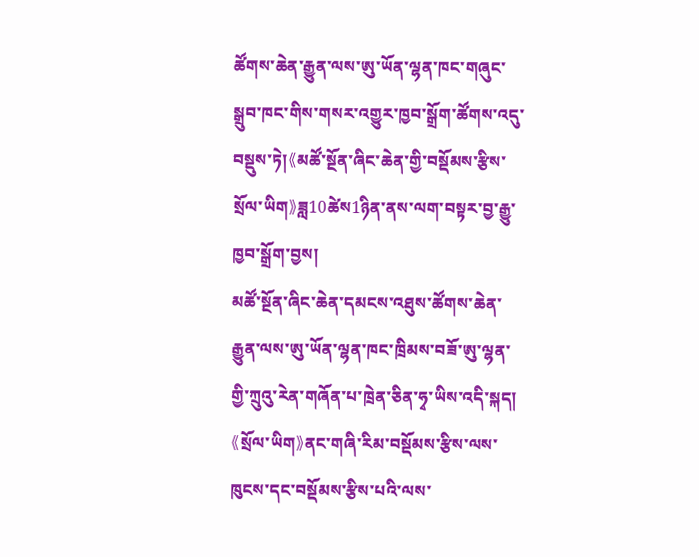ཚོགས་ཆེན་རྒྱུན་ལས་ཨུ་ཡོན་ལྷན་ཁང་གཞུང་སྒྲུབ་ཁང་གིས་གསར་འགྱུར་ཁྱབ་སྒྲོག་ཚོགས་འདུ་བསྡུས་ཏེ།《མཚོ་སྔོན་ཞིང་ཆེན་གྱི་བསྡོམས་རྩིས་སྲོལ་ཡིག》ཟླ10ཚེས1ཉིན་ནས་ལག་བསྟར་བྱ་རྒྱུ་ཁྱབ་སྒྲོག་བྱས།
མཚོ་སྔོན་ཞིང་ཆེན་དམངས་འཐུས་ཚོགས་ཆེན་རྒྱུན་ལས་ཨུ་ཡོན་ལྷན་ཁང་ཁྲིམས་བཟོ་ཨུ་ལྷན་གྱི་ཀྲུའུ་རེན་གཞོན་པ་ཁྲེན་ཅིན་ཧྭ་ཡིས་འདི་སྐད། 《སྲོལ་ཡིག》ནང་གཞི་རིམ་བསྡོམས་རྩིས་ལས་ཁུངས་དང་བསྡོམས་རྩིས་པའི་ལས་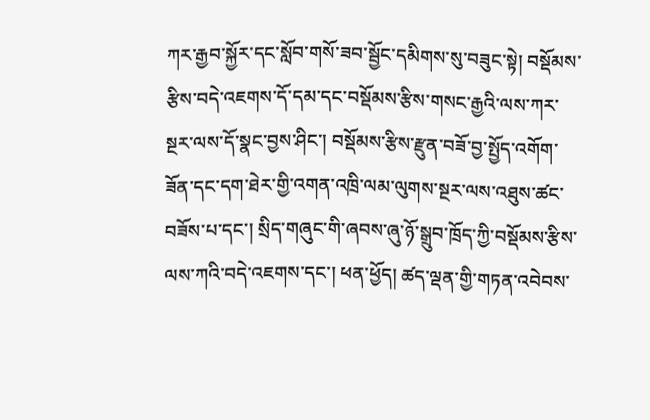ཀར་རྒྱབ་སྐྱོར་དང་སློབ་གསོ་ཟབ་སྦྱོང་དམིགས་སུ་བཟུང་སྟེ། བསྡོམས་རྩིས་བདེ་འཇགས་དོ་དམ་དང་བསྡོམས་རྩིས་གསང་རྒྱའི་ལས་ཀར་སྔར་ལས་དོ་སྣང་བྱས་ཤིང་། བསྡོམས་རྩིས་རྫུན་བཟོ་བྱ་སྤྱོད་འགོག་ཟོན་དང་དག་ཐེར་གྱི་འགན་འཁྲི་ལམ་ལུགས་སྔར་ལས་འཐུས་ཚང་བཟོས་པ་དང་། སྲིད་གཞུང་གི་ཞབས་ཞུ་ཉོ་སྒྲུབ་ཁྲོད་ཀྱི་བསྡོམས་རྩིས་ལས་ཀའི་བདེ་འཇགས་དང་། ཕན་ཕྱོད། ཚད་ལྡན་གྱི་གཏན་འབེབས་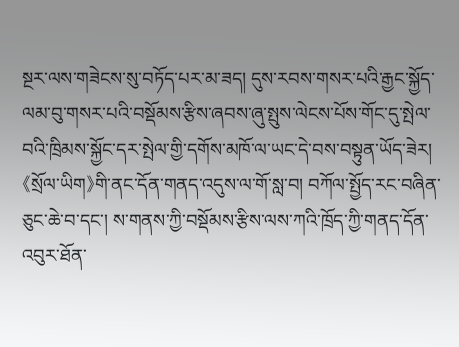སྔར་ལས་གཟེངས་སུ་བཏོད་པར་མ་ཟད། དུས་རབས་གསར་པའི་རྒྱང་སྐྱོད་ལམ་བུ་གསར་པའི་བསྡོམས་རྩིས་ཞབས་ཞུ་སྤུས་ལེངས་པོས་གོང་དུ་སྤེལ་བའི་ཁྲིམས་སྐྱོང་དར་སྤེལ་གྱི་དགོས་མཁོ་ལ་ཡང་དེ་བས་བསྟུན་ཡོད་ཟེར།
《སྲོལ་ཡིག》གི་ནང་དོན་གནད་འདུས་ལ་གོ་སླ་བ། བཀོལ་སྤྱོད་རང་བཞིན་ཅུང་ཆེ་བ་དང་། ས་གནས་ཀྱི་བསྡོམས་རྩིས་ལས་ཀའི་ཁྲོད་ཀྱི་གནད་དོན་འབུར་ཐོན་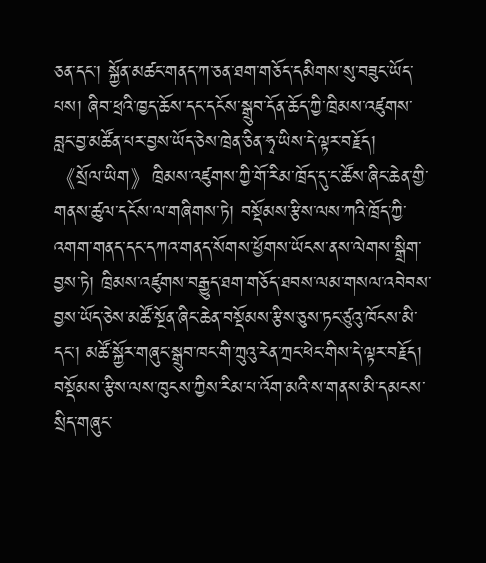ཅན་དང་། སྐྱོན་མཚང་གནད་ཀ་ཅན་ཐག་གཅོད་དམིགས་སུ་བཟུང་ཡོད་པས། ཞིབ་ཕྲའི་ཁྱད་ཆོས་དང་དངོས་སྒྲུབ་དོན་ཆོད་ཀྱི་ཁྲིམས་འཛུགས་བླང་བྱ་མཚོན་པར་བྱས་ཡོད་ཅེས་ཁྲེན་ཅིན་ཧྭ་ཡིས་དེ་ལྟར་བརྗོད།
《སྲོལ་ཡིག》ཁྲིམས་འཛུགས་ཀྱི་གོ་རིམ་ཁྲོད་དུ་ང་ཚོས་ཞིང་ཆེན་གྱི་གནས་ཚུལ་དངོས་ལ་གཞིགས་ཏེ། བསྡོམས་རྩིས་ལས་ཀའི་ཁྲོད་ཀྱི་འགག་གནད་དང་དཀའ་གནད་སོགས་ཕྱོགས་ཡོངས་ནས་ལེགས་སྒྲིག་བྱས་ཏེ། ཁྲིམས་འཛུགས་བརྒྱུད་ཐག་གཅོད་ཐབས་ལམ་གསལ་འབེབས་བྱས་ཡོད་ཅེས་མཚོ་སྔོན་ཞིང་ཆེན་བསྡོམས་རྩིས་ཅུས་ཏང་ཙུའུ་ཁོངས་མི་དང་། མཚོ་སྐྱོར་གཞུང་སྒྲུབ་ཁང་གི་ཀྲུའུ་རེན་ཀྲང་ཕེང་གིས་དེ་ལྟར་བརྗོད། བསྡོམས་རྩིས་ལས་ཁུངས་ཀྱིས་རིམ་པ་འོག་མའི་ས་གནས་མི་དམངས་སྲིད་གཞུང་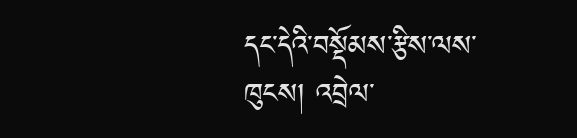དང་དེའི་བསྡོམས་རྩིས་ལས་ཁུངས། འབྲེལ་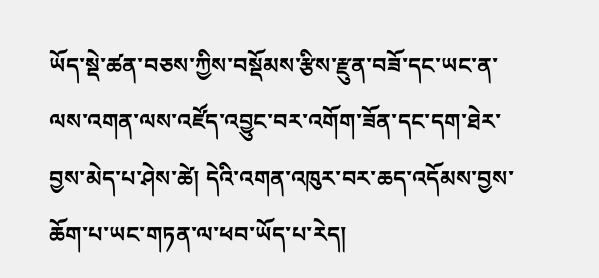ཡོད་སྡེ་ཚན་བཅས་ཀྱིས་བསྡོམས་རྩིས་རྫུན་བཟོ་དང་ཡང་ན་ལས་འགན་ལས་འཛོད་འབྱུང་བར་འགོག་ཟོན་དང་དག་ཐེར་བྱས་མེད་པ་ཤེས་ཚེ། དེའི་འགན་འཁུར་བར་ཆད་འདོམས་བྱས་ཆོག་པ་ཡང་གཏན་ལ་ཕབ་ཡོད་པ་རེད།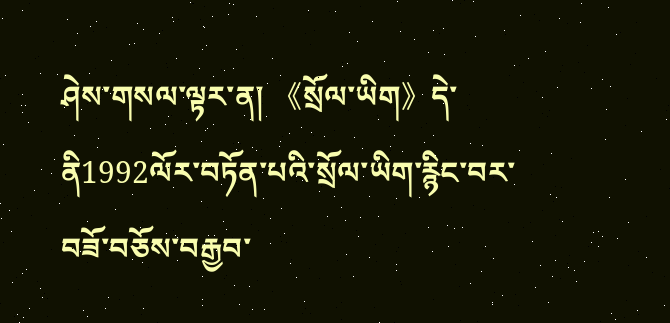ཤེས་གསལ་ལྟར་ན། 《སྲོལ་ཡིག》དེ་ནི1992ལོར་བཏོན་པའི་སྲོལ་ཡིག་རྙིང་བར་བཟོ་བཅོས་བརྒྱབ་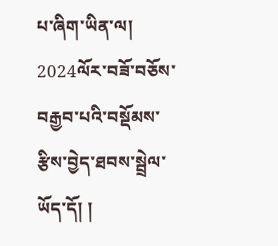པ་ཞིག་ཡིན་ལ། 2024ལོར་བཟོ་བཅོས་བརྒྱབ་པའི་བསྡོམས་རྩིས་བྱེད་ཐབས་སྦྲེལ་ཡོད་དོ། །